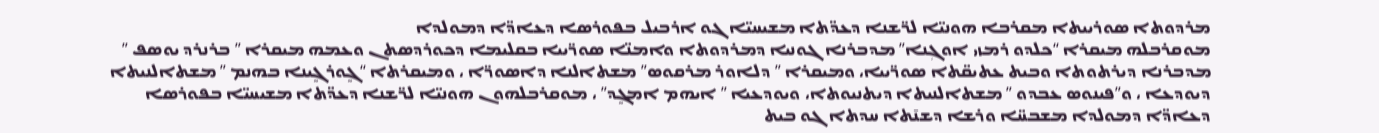ܡܪܕܘܬܐ ܣܘܪܝܝܬܐ ܡܩܪܒܐ ܗܘܢܝ̈ܐ ܠܪ̈ܫܢܐ ܕܥܕ̈ܬܐ ܡܫܝܚܝ̈ܐ ܓܘ ܐܪܒܝܠ ܒܦܘܪܣܐ ܕܥܐܕ̈ܐ ܕܡܘܠܕܐ
ܡܘܩܪܒܠܗ ܡܝܩܪܐ “ܟܠܕܘ ܪܡܙܝ ܐܘܓܼܢܐ” ܡܕܒܪܢܐ ܓܘܢܝܐ ܕܡܪܕܘܬܐ ܘܐܡܢ̈ܐ ܣܘܪ̈ܝܝܐ ܒܩܠܝܡܐ ܕܟܘܪܕܣܬܢ ܘܥܡܗ ܡܝܩܪܐ ” ܒܪܢܪܕ ܝܘܣܦ ” ܡܕܒܪܢܐ ܕܝܪܬܘܬܐ ܘܒܝܬ ܥܬܝܩ̈ܬܐ ܣܘܪ̈ܝܝܐ، ܘܡܝܩܪܐ ” ܕܠܐܘܪ ܡܪܩܘܣ” ܡܫܬܐܠܢܐ ܕܐܣܘܪ̈ܐ ، ܘܡܝܩܪܬܐ “ܓ̰ܘܪܓ̰ܝܢܐ ܒܗܢܡ ” ܡܫܬܐܠܢܝܬܐ ܕܝܘܕܥܐ ، ܘ”ܦܝܢܘܣ ܥܒܕܘ ” ܡܫܬܐܠܢܝܬܐ ܕܝܬܢܝܘܬܐ، ܘܝܘܕܥܝܐ ” ܐܝܗܡ ܐܡܓ̰ܕ” ، ܡܘܩܪܒܠܗܘܢ ܗܘܢܝ̈ܐ ܠܪ̈ܫܢܐ ܕܥܕ̈ܬܐ ܡܫܝܚܝ̈ܐ ܒܦܘܪܣܐ ܕܥܐܕ̈ܐ ܕܡܘܠܕܐ ܡܫܒܚ̈ܐ ܘܪܫܐ ܕܫܢ̄ܬܐ ܚܕܬܐ ܓܘ ܒܝܬ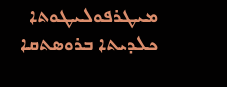ܡܝܛܪܦܘܠܝܛܘܬܐ ܟܠܕܝܬܐ ܒܪܘܣܬܩܐ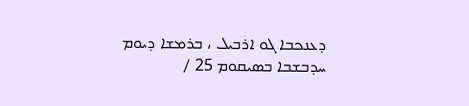ܕܥܢܟܒܐ ܓܘ ܐܪܒܝܠ ، ܒܪܡܫܐ ܕܝܘܡ ܚܕܒܫܒܐ ܒܣܝܩܘܡ 25 /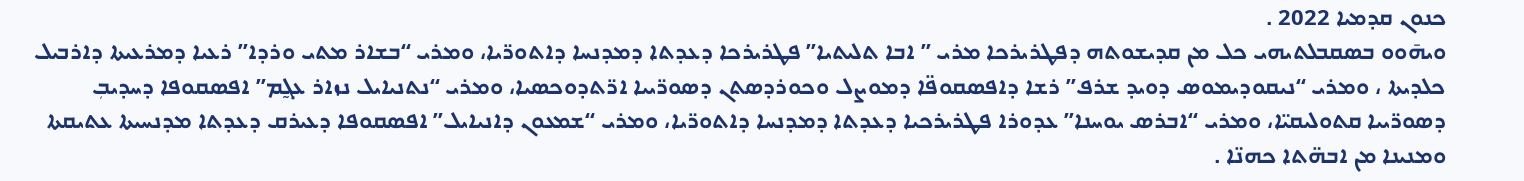ܟܢܘܢ ܩܕܡܝܐ 2022 .
ܘܝܗ̄ܘܘ ܒܣܩܒܠܬܝܗܝ ܟܠ ܡܢ ܩܕܝܫܘܬܗ ܕܦܛܪܝܪܟܐ ܡܪܝ ” ܐܒܐ ܬܠܝܬܝܐ” ܦܛܪܝܪܟܐ ܕܥܕܬܐ ܕܡܕܢܚܐ ܕܐܬܘܪ̈ܝܐ، ܘܡܪܝ “ܒܫܐܪ ܡܬܝ ܘܪܕܐ” ܪܥܝܐ ܕܡܪܥܝܬܐ ܕܐܪܒܝܠ ܟܠܕܝܬܐ ، ܘܡܪܝ “ܢܝܩܘܕܝܡܘܣ ܕܘܝܕ ܫܪܦ” ܪܫܐ ܕܐܦܣܩܘܦ̈ܐ ܕܡܘܨܠ ܘܟܘܪܕܣܬܢ ܕܣܘܪ̈ܝܝܐ ܐܪ̈ܬܕܘܟܣܝܐ، ܘܡܪܝ “ܢܬܢܝܐܝܠ ܢܙܐܪ ܥܓ̰ܡ” ܐܦܣܩܘܦܐ ܕܚܕܝܒܼ ܕܣܘܪ̈ܝܝܐ ܩܬܘܠܝܩܝ̈ܐ، ܘܡܪܝ “ܐܒܪܣ ܝܘܚܢܐ” ܥܕܘܪܐ ܦܛܪܝܪܟܝܐ ܕܥܕܬܐ ܕܡܕܢܚܐ ܕܐܬܘܪ̈ܝܐ، ܘܡܪܝ “ܫܡܥܘܢ ܕܐܢܝܐܝܠ” ܐܦܣܩܘܦܐ ܕܥܝܪܩ ܕܥܕܬܐ ܡܕܢܚܝܬܐ ܥܬܝܩܬܐ ܘܡܢܝܢܐ ܡܢ ܐܒܗ̈ܬܐ ܟܗܢ̈ܐ .